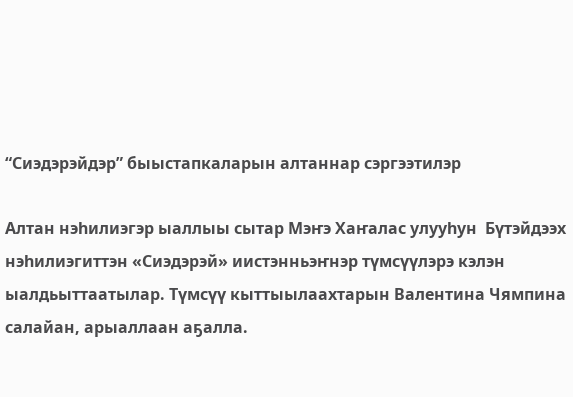“Сиэдэрэйдэр” быыстапкаларын алтаннар сэргээтилэр

Алтан нэһилиэгэр ыаллыы сытар Мэҥэ Хаҥалас улууһун  Бүтэйдээх нэһилиэгиттэн «Сиэдэрэй» иистэнньэҥнэр түмсүүлэрэ кэлэн ыалдьыттаатылар. Түмсүү кыттыылаахтарын Валентина Чямпина салайан, арыаллаан аҕалла.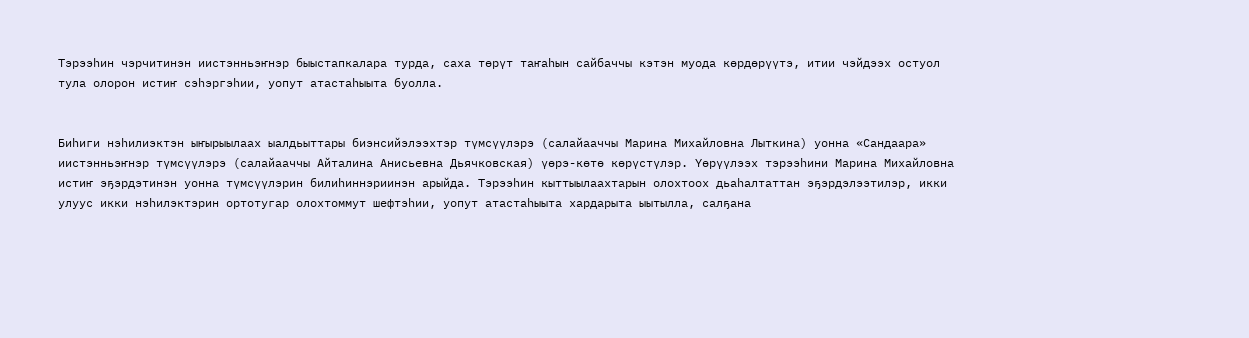Тэрээһин чэрчитинэн иистэнньэҥнэр быыстапкалара турда, саха төрүт таҥаһын сайбаччы кэтэн муода көрдөрүүтэ, итии чэйдээх остуол тула олорон истиҥ сэһэргэһии, уопут атастаһыыта буолла.


Биһиги нэһилиэктэн ыҥырыылаах ыалдьыттары биэнсийэлээхтэр түмсүүлэрэ (салайааччы Марина Михайловна Лыткина) уонна «Сандаара» иистэнньэҥнэр түмсүүлэрэ (салайааччы Айталина Анисьевна Дьячковская) үөрэ-көтө көрүстүлэр. Үөрүүлээх тэрээһини Марина Михайловна истиҥ эҕэрдэтинэн уонна түмсүүлэрин билиһиннэриинэн арыйда. Тэрээһин кыттыылаахтарын олохтоох дьаһалтаттан эҕэрдэлээтилэр, икки улуус икки нэһилэктэрин ортотугар олохтоммут шефтэһии, уопут атастаһыыта хардарыта ыытылла, салҕана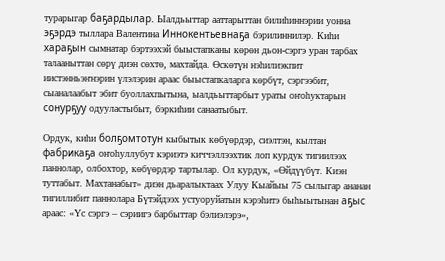турарыгар баҕардылар. Ыалдьыттар ааттарыттан билиһиннэрии уонна эҕэрдэ тыллара Валентина Иннокентьевнаҕа бэрилиннилэр. Киһи хараҕын сымнатар бэртээхэй быыстапканы көрөн дьон-сэргэ уран тарбах талааныттан сөрү диэн сөхтө, махтайда. Өскөтүн нэһилиэкпит иистэнньэҥнэрин үлэлэрин араас быыстапкаларга көрбүт, сэргээбит, сыаналаабыт эбит буоллахпытына, ыалдьыттарбыт ураты оҥоһуктарын сонурҕуу одууластыбыт, бэркиһии санаатыбыт.

Ордук, киһи болҕомтотун кыбытык көбүөрдэр, сиэлтэн, кылтан фабрикаҕа оҥоһуллубут кэриэтэ киччэллээхтик лоп курдук тигиилээх паннолар, олбохтор, көбүөрдэр тартылар. Ол курдук, «Өйдүүбүт. Киэн туттабыт. Махтанабыт» диэн дьаралыктаах Улуу Кыайыы 75 сылыгар ананан тигиллибит паннолара Бүтэйдээх устуоруйатын кэрэһитэ быһыытынан аҕыс араас: «Үс сэргэ – сэриигэ барбыттар бэлиэлэрэ»,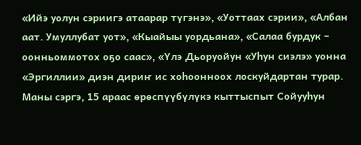«Ийэ уолун сэриигэ атаарар түгэнэ», «Уоттаах сэрии», «Албан аат. Умуллубат уот», «Кыайыы уордьана», «Салаа бурдук – оонньоммотох оҕо саас», «Үлэ Дьоруойун «Уһун сиэлэ» уонна «Эргиллии» диэн дириҥ ис хоһоонноох лоскуйдартан турар. Маны сэргэ, 15 араас өрөспүүбүлүкэ кыттыспыт Сойууһун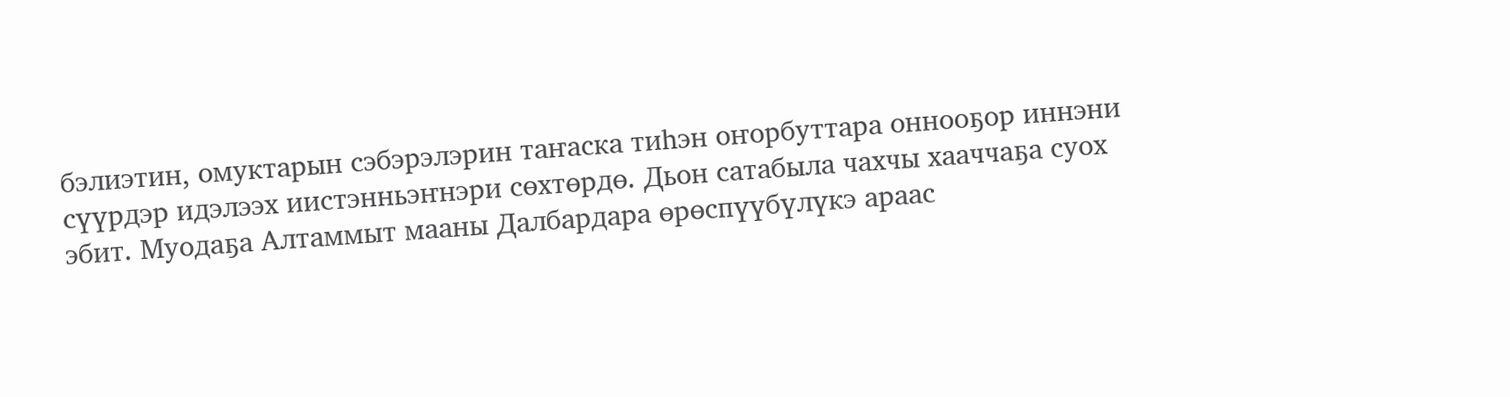бэлиэтин, омуктарын сэбэрэлэрин таҥаска тиһэн оҥорбуттара оннооҕор иннэни сүүрдэр идэлээх иистэнньэҥнэри сөхтөрдө. Дьон сатабыла чахчы хааччаҕа суох эбит. Муодаҕа Алтаммыт мааны Далбардара өрөспүүбүлүкэ араас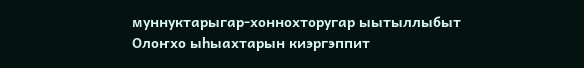муннуктарыгар-хоннохторугар ыытыллыбыт Олоҥхо ыһыахтарын киэргэппит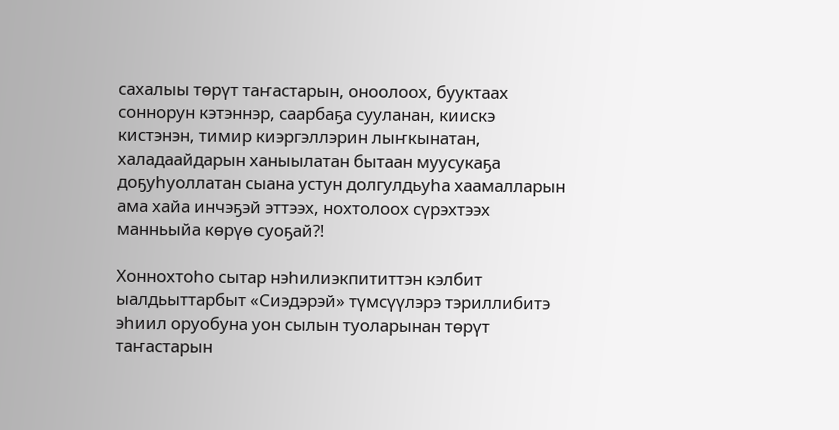сахалыы төрүт таҥастарын, оноолоох, бууктаах соннорун кэтэннэр, саарбаҕа сууланан, киискэ кистэнэн, тимир киэргэллэрин лыҥкынатан, халадаайдарын ханыылатан бытаан муусукаҕа доҕуһуоллатан сыана устун долгулдьуһа хаамалларын ама хайа инчэҕэй эттээх, нохтолоох сүрэхтээх манньыйа көрүө суоҕай?!

Хоннохтоһо сытар нэһилиэкпититтэн кэлбит ыалдьыттарбыт «Сиэдэрэй» түмсүүлэрэ тэриллибитэ эһиил оруобуна уон сылын туоларынан төрүт таҥастарын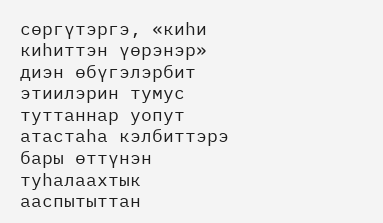сөргүтэргэ, «киһи киһиттэн үөрэнэр» диэн өбүгэлэрбит этиилэрин тумус туттаннар уопут атастаһа кэлбиттэрэ бары өттүнэн туһалаахтык ааспытыттан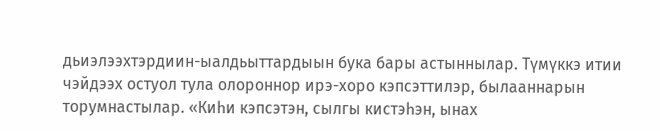дьиэлээхтэрдиин-ыалдьыттардыын бука бары астыннылар. Түмүккэ итии чэйдээх остуол тула олороннор ирэ-хоро кэпсэттилэр, былааннарын торумнастылар. «Киһи кэпсэтэн, сылгы кистэһэн, ынах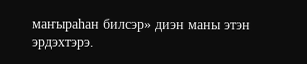маҥыраһан билсэр» диэн маны этэн эрдэхтэрэ.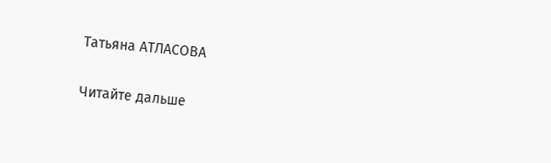Татьяна АТЛАСОВА

Читайте дальше